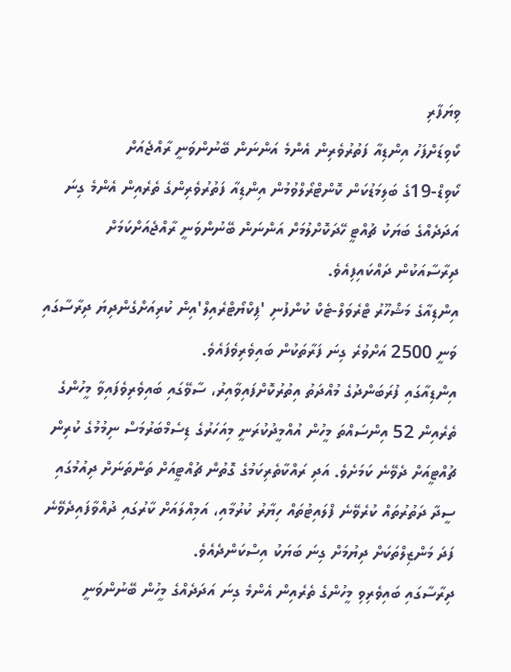ވިޔަފާރި
ކޯވިޑަށްފަހު އިންޑިއާ ފަތުރުވެރިން އެންމެ އަންނަން ބޭނުންވަނީ ރާއްޖެއަށް
ކޯވިޑް-19ގެ ބަލިމަޑުކަން ކޮންޓްރޯލްވުމުން އިންޑިއާ ފަތުރުވެރިންގެ ތެރެއިން އެންމެ ގިނަ އަދަދެއްގެ ބަޔަކު ޗުއްޓީ ހޭދަކޮށްލުމަށް އަންނަން ބޭނުންވަނީ ރާއްޖެއަށްކަމަށް ދިރާސާއަކުން ދައްކައިފިއެވެ.
އިންޑިއާގެ މަޝްހޫރު ޓްރެވަލް-ޓެކް ކުންފުނި 'ޕިކްޔޯޓްރެއިލް'އިން ކުރިއަށްގެންދިޔަ ދިރާސާގައި ވަނީ 2500 އަށްވުރެ ގިނަ ފަރާތަކުން ބައިވެރިވެފައެވެ.
އިންޑިއާގައި ފުރަބަންދުގެ މުއްދަތު އިތުރުކޮށްފައިވާއިރު، ސާވޭގައި ބައިވެރިވެފައިވާ މީހުންގެ ތެރެއިން 52 އިންސައްތަ މީހުން އުއްމީދުކުރަނީ މިއަހަރުގެ ޑިސެމްބަރުމަސް ނިމުމުގެ ކުރިން ޗުއްޓީއަށް ދެވޭނެ ކަމަށެވެ. އަދި ރައްކާތެރިކަމުގެ ގޮތުން ޗުއްޓީއަށް ތަންތަނަށް ދިއުމުގައި ސީދާ ދަތުރުތައް ކުރެވޭނެ ފްލައިޓުތައް ހިޔާރު ކުރުމާއި، އަމިއްލައަށް ކާރުގައި ދުއްވާފައިދެވޭނެ ފަދަ މަންޒިލްތަކަށް ދިޔުމަށް ގިނަ ބަޔަކު އިސްކަންދެއެވެ.
ދިރާސާގައި ބައިވެރިވި މީހުންގެ ތެރެއިން އެންމެ ގިނަ އަދަދެއްގެ މީހުން ބޭނުންވަނީ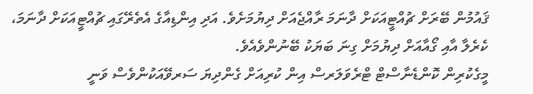ޤައުމުން ބޭރަށް ޗުއްޓީއަކަށް ދާނަމަ ރާއްޖެއަށް ދިޔުމަށެވެ. އަދި އިންޑިއާގެ އެތެރޭގައި ޗުއްޓީއަކަށް ދާނަމަ، ކެރެލާ އާއި ގޯއާއަށް ދިޔުމަށް ގިނަ ބަޔަކު ބޭނުންވެއެވެ.
މީގެކުރިން ކޮންޑެނާސްޓް ޓްރެވަލަރސް އިން ކުރިއަށް ގެންދިޔަ ސަރވޭއަކުންވެސް ވަނީ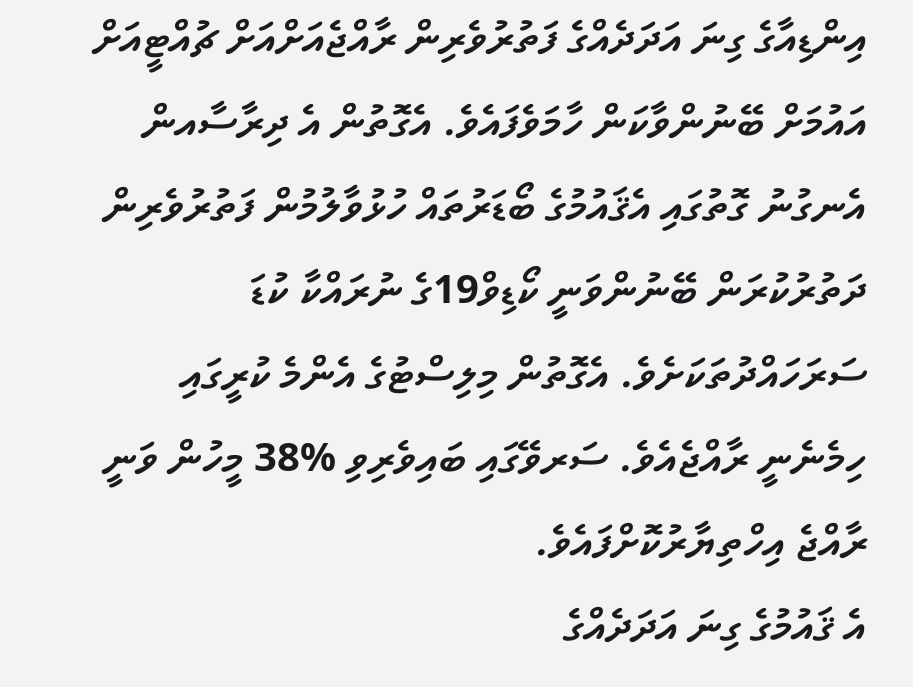އިންޑިއާގެ ގިނަ އަދަދެއްގެ ފަތުރުވެރިން ރާއްޖެއަށްއަށް ޗުއްޓީއަށް އައުމަށް ބޭނުންވާކަން ހާމަވެފައެވެ. އެގޮތުން އެ ދިރާސާއން އެނގުނު ގޮތުގައި އެޤައުމުގެ ބޯޑަރުތައް ހުޅުވާލުމުން ފަތުރުވެރިން ދަތުރުކުރަން ބޭނުންވަނީ ކޯޑިވް19ގެ ނުރައްކާ ކުޑަ ސަރަހައްދުތަކަށެވެ. އެގޮތުން މިލިސްޓުގެ އެންމެ ކުރީގައި ހިމެނެނީ ރާއްޖެއެވެ. ސަރވޭގައި ބައިވެރިވި %38 މީހުން ވަނީ ރާއްޖެ އިހްތިޔާރުކޮށްފައެވެ.
އެ ޤައުމުގެ ގިނަ އަދަދެއްގެ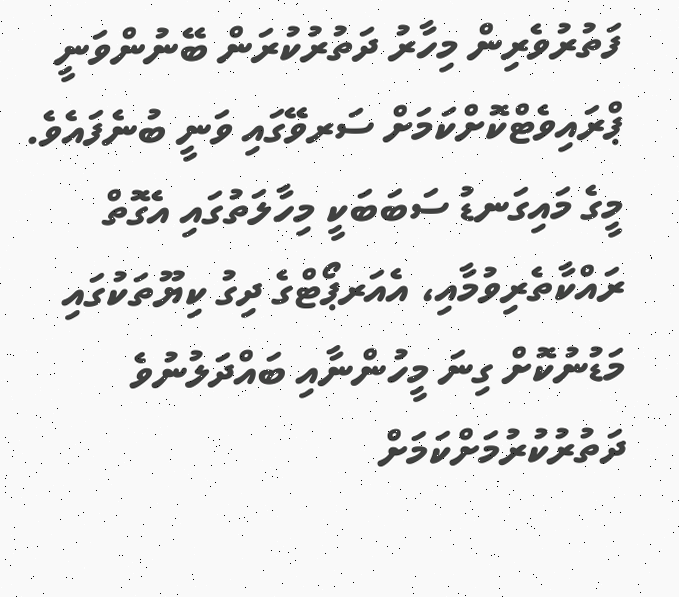ފަތުރުވެރިން މިހާރު ދަތުރުކުރަން ބޭނުންވަނީ ޕްރައިވެޓްކޮށްކަމަށް ސަރވޭގައި ވަނީ ބުނެފައެވެ. މީގެ މައިގަނޑު ސަބަބަކީ މިހާލަތުގައި އެގޮތް ރައްކާތެރިވުމާއި، އެއަރޕޯޓްގެ ދިގު ކިޔޫތަކުގައި މަޑުނުކޮށް ގިނަ މީހުންނާއި ބައްދަލުނުވެ ދަތުރުކުރުމަށްކަމަށް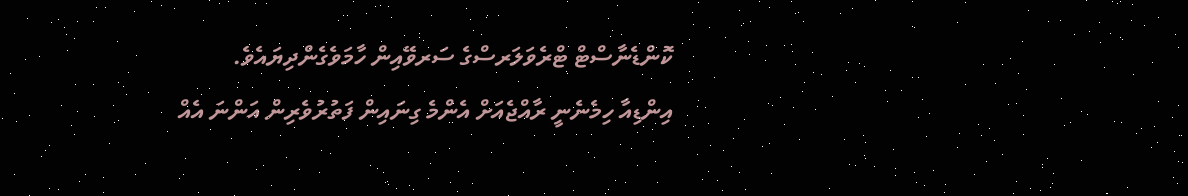ކޮންޑެނާސްޓް ޓްރެވަލަރސްގެ ސަރވޭއިން ހާމަވެގެންދިޔައެވެ.
އިންޑިއާ ހިމެނެނީ ރާއްޖެއަށް އެންމެ ގިނައިން ފަތުރުވެރިން އަންނަ އެއް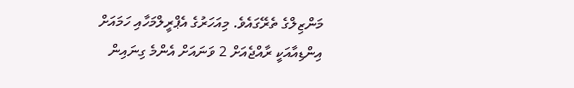މަންޒިލްގެ ތެރޭގައެވެ. މިއަހަރުގެ އެޕްރީލްމަހާއި ހަމައަށް އިންޑިއާއަކީ ރާއްޖެއަށް 2 ވަނައަށް އެންމެ ގިނައިން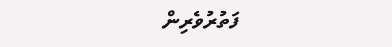ފަތުރުވެރިން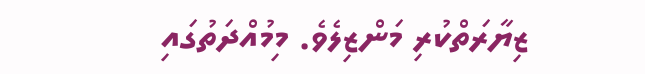ޒިޔާރަތްކުރި މަންޒިލެވެ. މިމުއްދަތުގައި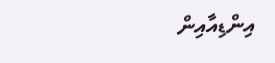އިންޑިއާއިން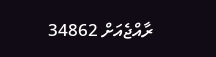ރާއްޖެއަށް 34862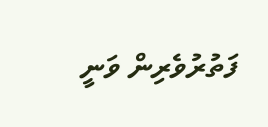ފަތުރުވެރިން ވަނީ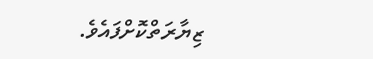ޒިޔާރަތްކޮށްފައެވެ.